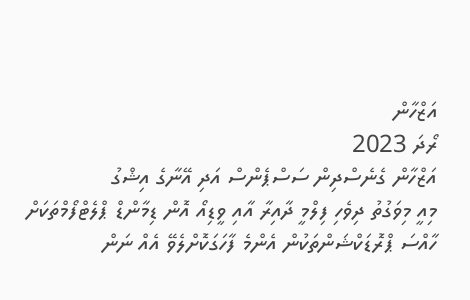އަޒްހާން
ރޯދަ 2023
އަޒްހާން ގެނެސްދިން ސަސްޕެންސް އަދި އޭނާގެ އިޝްގު
މިއީ މިވަގުތު ދިވެހި ފިލްމީ ދާއިރާ އާއި ވީޑިއޯ އޮން ޑިމާންޑް ޕްލެޓްފޯމްތަކަށް ހާއްސަ ޕްރޮޑަކްޝަންތަކުން އެންމެ ފާހަގަކޮށްލެވޭ އެއް ނަން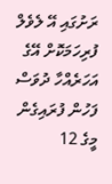ރަށުގައި އޭ ލެވެލް ފުރިހަމަކޮށް އޭގެ އަހަރެއްހާ ދުވަސް ފަހުން ފުރައިގެން މީގެ 12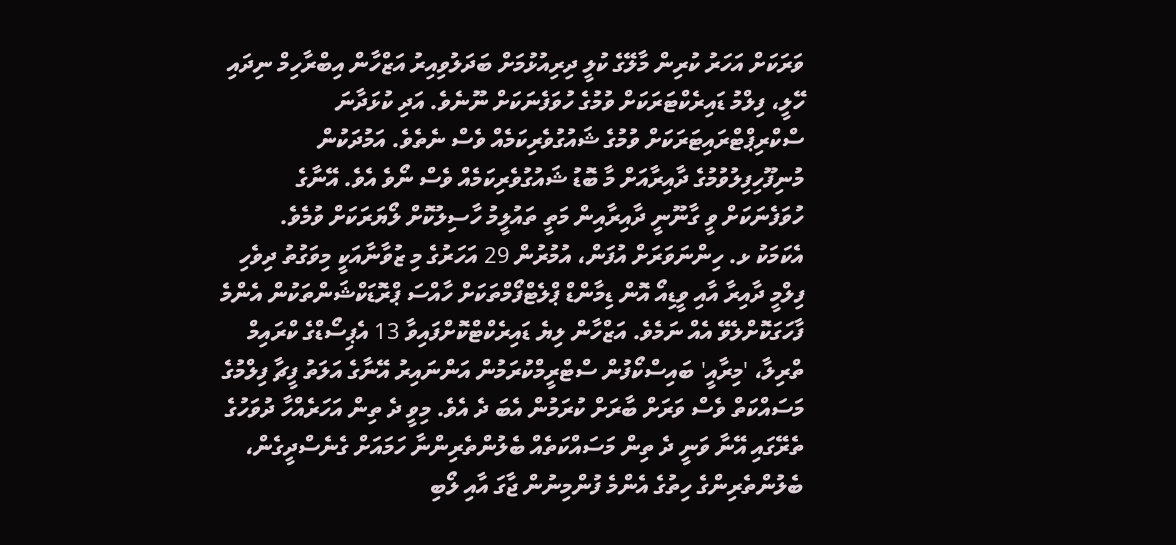ވަރަކަށް އަހަރު ކުރިން މާލޭގެ ކުލީ ދިރިއުޅުމަށް ބަދަލުވިއިރު އަޒްހާން އިބްރާހިމް ނިދައި ހޭލީ، ފިލްމު ޑައިރެކްޓަރަކަށް ވުމުގެ ހުވަފެނަކަށް ނޫނެވެ. އަދި ކުޅަދާނަ ސްކްރިޕްޓްރައިޓަރަކަށް ވުމުގެ ޝައުގުވެރިކަމެއް ވެސް ނެތެވެ. އަމުދަކުން މުނިފޫހިފިލުވުމުގެ ދާއިރާއަށް މާ ބޮޑު ޝައުގުވެރިކަމެއް ވެސް ނޯވެ އެވެ. އޭނާގެ ހުވަފެނަކަށް ވީ ގާނޫނީ ދާއިރާއިން މަތީ ތައުލީމު ހާސިލުކޮށް ލޯޔަރަކަށް ވުމެވެ.
އެކަމަކު ޅ. ހިންނަވަރަށް އުފަން، އުމުރުން 29 އަހަރުގެ މި ޒުވާނާއަކީ މިވަގުތު ދިވެހި ފިލްމީ ދާއިރާ އާއި ވީޑިއޯ އޮން ޑިމާންޑް ޕްލެޓްފޯމްތަކަށް ހާއްސަ ޕްރޮޑަކްޝަންތަކުން އެންމެ ފާހަގަކޮށްލެވޭ އެއް ނަމެވެ. އަޒްހާން ލިޔެ ޑައިރެކްޓްކޮށްފައިވާ 13 އެޕިސޯޑްގެ ކްރައިމް ތްރިލާ، 'މިރާއީ' ބައިސްކޯފުން ސްޓްރީމްކުރަމުން އަންނައިރު އޭނާގެ އަލަތު ފީޗާ ފިލްމުގެ މަސައްކަތް ވެސް ވަރަށް ބާރަށް ކުރަމުން އެބަ ދެ އެވެ. މިވީ ދެ ތިން އަހަރެއްހާ ދުވަހުގެ ތެރޭގައި އޭނާ ވަނީ ދެ ތިން މަސައްކަތެއް ބެލުންތެރިންނާ ހަމައަށް ގެނެސްދީގެން، ބެލުންތެރިންގެ ހިތުގެ އެންމެ ފުންމިނުން ޖާގަ އާއި ލޯބި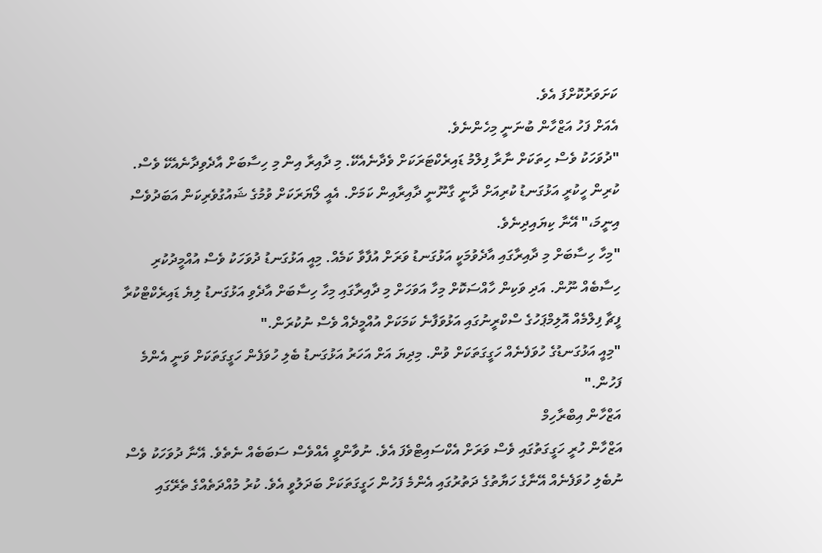ކަށަވަރުކޮށްފަ އެވެ.
އެއަށް ފަހު އަޒްހާން ބުނަނީ މިހެންނެވެ.
"ދުވަހަކު ވެސް ހިތަކަށް ނާރާ ފިލްމު ޑައިރެކްޓަރަކަށް ވެދާނެއެކޭ. މި ދާއިރާ އިން މި ހިސާބަށް އާދެވިދާނެއެކޭ ވެސް. ކުރިން ހީކުރީ އަޅުގަނޑު ކުރިއަށް ދާނީ ގާނޫނީ ދާއިރާއިން ކަމަށް. އެއީ ލޯޔަރަކަށް ވުމުގެ ޝައުގުވެރިކަން އަބަދުވެސް އިނީމަ،" އޭނާ ކިޔައިދިނެވެ.
"މިހާ ހިސާބަށް މި ދާއިރާގައި އާދެވުމަކީ އަޅުގަނޑު ވަރަށް އުފާވާ ކަމެއް. މިއީ އަޅުގަނޑު ދުވަހަކު ވެސް އުއްމީދުކުރި ހިސާބެއް ނޫން. އަދި ވަކިން ހާއްސަކޮށް މިހާ އަވަހަށް މި ދާއިރާގައި މިހާ ހިސާބަށް އާދެވި އަޅުގަނޑު ލިޔެ ޑައިރެކްޓްކުރާ ފީޗާ ފިލްމެއް އޮލިމްޕަހުގެ ސްކްރީނުގައި އަޅުވަފާނެ ކަމަކަށް އުއްމީދެއް ވެސް ނުކުރަން."
"މިއީ އަޅުގަނޑުގެ ހުވަފެނެއް ހަގީގަތަކަށް ވުން. މިދިޔަ އަށް އަހަރު އަޅުގަނޑު ބެލި ހުވަފެން ހަގީގަތަކަށް ވަނީ އެންމެ ފަހުން."
އަޒްހާން އިބްރާހިމް
އަޒްހާން ހުރީ ހަގީގަތުގައި ވެސް ވަރަށް އެކްސައިޓްވެފަ އެވެ. ނުވާންވީ އެއްވެސް ސަބަބެއް ނެތެވެ. އޭނާ ދުވަހަކު ވެސް ނުބެލި ހުވަފެނެއް އޭނާގެ ހަޔާތުގެ ދަތުރުގައި އެންމެ ފަހުން ހަގީގަތަކަށް ބަދަލުވީ އެވެ. ކުރު މުއްދަތެއްގެ ތެރޭގައި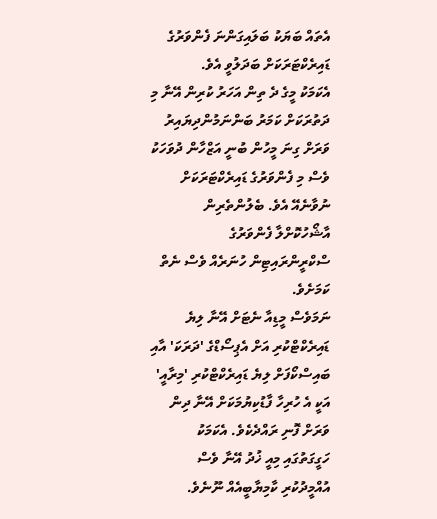އެތައް ބަޔަކު ބަލައިގަންނަ ފެންވަރުގެ ޑައިރެކްޓަރަކަށް ބަދަލުވީ އެވެ.
އެކަމަކު މީގެ ދެ ތިން އަހަރު ކުރިން އޭނާ މި ދަތުރަކަށް ކަމަރު ބަންނަމުންދިޔައިރު ވަރަށް ގިނަ މީހުން ބުނީ އަޒްހާން ދުވަހަކު ވެސް މި ފެންވަރުގެ ޑައިރެކްޓަރަކަށް ނުވާނެއޭ އެވެ. ބެލުންތެރިން އާޝޯހުކޮށްލާ ފެންވަރުގެ ސްކްރީންރައިޓިން ހުނަރެއް ވެސް ނެތް ކަމަށެވެ.
ނަމަވެސް މީޑިއާ ނެޓަށް އޭނާ ލިޔެ ޑައިރެކްޓްކުރި އަށް އެޕިސޯޑްގެ 'ދަރަކަ' އާއި ބައިސްކޯފަށް ލިޔެ ޑައިރެކްޓްކުރި 'މިރާއީ' އަކީ އެ ހުރިހާ ފާޑުކިޔުމަކަށް އޭނާ ދިން ވަރަށް ފޮނި ރައްދެކެވެ. އެކަމަކު ހަގީގަތުގައި މިއީ ޚުދު އޭނާ ވެސް އުއްމީދުކުރި ކާމިޔާބީއެއް ނޫނެވެ.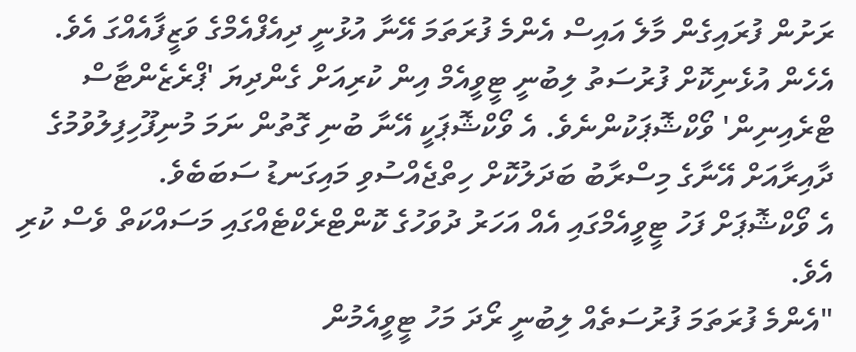ރަށުން ފުރައިގެން މާލެ އައިސް އެންމެ ފުރަތަމަ އޭނާ އުޅުނީ ދިއެފްއެމްގެ ވަޒީފާއެއްގަ އެވެ. އެހެން އުޅެނިކޮށް ފުރުސަތު ލިބުނީ ޓީވީއެމް އިން ކުރިއަށް ގެންދިޔަ 'ޕްރެޒެންޓާސް ޓްރެއިނިން' ވޯކްޝޮޕަކުންނެވެ. އެ ވޯކްޝޮޕަކީ އޭނާ ބުނި ގޮތުން ނަމަ މުނިފޫހިފިލުވުމުގެ ދާއިރާއަށް އޭނާގެ މިސްރާބު ބަދަލުކޮށް ހިތްޖެއްސުވި މައިގަނޑު ސަބަބެވެ.
އެ ވޯކްޝޮޕަށް ފަހު ޓީވީއެމްގައި އެއް އަހަރު ދުވަހުގެ ކޮންޓްރެކްޓެއްގައި މަސައްކަތް ވެސް ކުރި އެވެ.
"އެންމެ ފުރަތަމަ ފުރުސަތެއް ލިބުނީ ރޯދަ މަހު ޓީވީއެމުން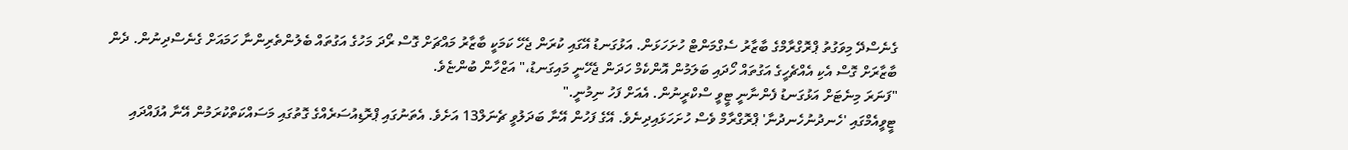ގެނެސްދޭ މިވަގުތު ޕްރޮގްރާމްގެ ބާޒާރު ސެގްމަންޓް ހުށަހަޅަން. އަޅުގަނޑު އޭގައި ކުރަން ޖެހޭ ކަމަކީ ބާޒާރު މައްޗަށް ގޮސް ރޯދަ މަހުގެ އަގުތައް ބެލުންތެރިންނާ ހަމައަށް ގެނެސްދިނުން. ދެން ބާޒާރަށް ގޮސް އެކި އެއްޗެހީގެ އަގުތައް ހޯދައި ބަލަމުން އޮންކެމް ހަދަން ޖެހޭނީ މައިގަނޑު،" އަޒްހާން ބުންޏެވެ.
"ފަނަރަ މިނެޓަށް އަޅުގަނޑު ފެންނާނީ ޓީވީ ސްކްރީނުން. އެއަށް ފަހު ނިމުނީ."
ޓީވީއެމްގައި 'ހެނދުނުހެނދުނާ' ޕްރޮގްރާމް ވެސް ހުށަހަޅައިދިނެވެ. އޭގެ ފަހުން އޭނާ ބަދަލުވީ ޗެނަލް13 އަށެވެ. އެތަނުގައި ޕްރޮޑިއުސަރެއްގެ ގޮތުގައި މަސައްކަތްކުރަމުން އޭނާ އުފައްދައި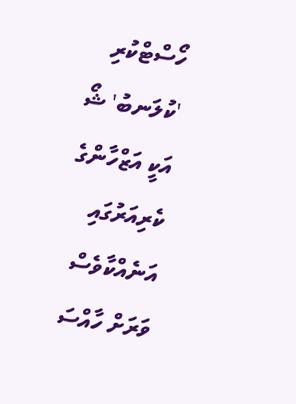ހޯސްޓްކުރި 'ކުލަނބު' ޝޯ އަކީ އަޒްހާންގެ ކެރިއަރުގައި އަނެއްކާވެސް ވަރަށް ހާއްސަ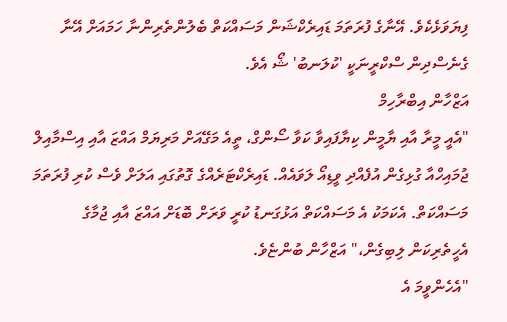ފިޔަވަޅެކެވެ. އޭނާގެ ފުރަތަމަ ޑައިރެކްޝަން މަސައްކަތް ބެލުންތެރިންނާ ހަމައަށް އޭނާ ގެނެސްދިން ސްކްރީނަކީ 'ކުލަނބު' ޝޯ އެވެ.
އަޒްހާން އިބްރާހިމް
"އެއީ މީރާ އާއި ޔާމީން ކިޔާފައިވާ ކަވާ ސޯންގް، ތީއެ މަގޭއަށް މަރިޔަމް އައްޒަ އާއި އިސްމާއިލް ޖުމައިހްއާ ގުޅިގެން އުފެއްދި ވީޑިއޯ ލަވައެއް. ޑައިރެކްޓަރެއްގެ ގޮތުގައި އަލަށް ވެސް ކުރި ފުރަތަމަ މަސައްކަތް. އެކަމަކު އެ މަސައްކަތް އަޅުގަނޑު ކުރީ ވަރަށް ބޮޑަށް އައްޒަ އާއި ޖުމާގެ އެހީތެރިކަން ލިބިގެން،" އަޒްހާން ބުންޏެވެ.
"އެހެންވީމަ އެ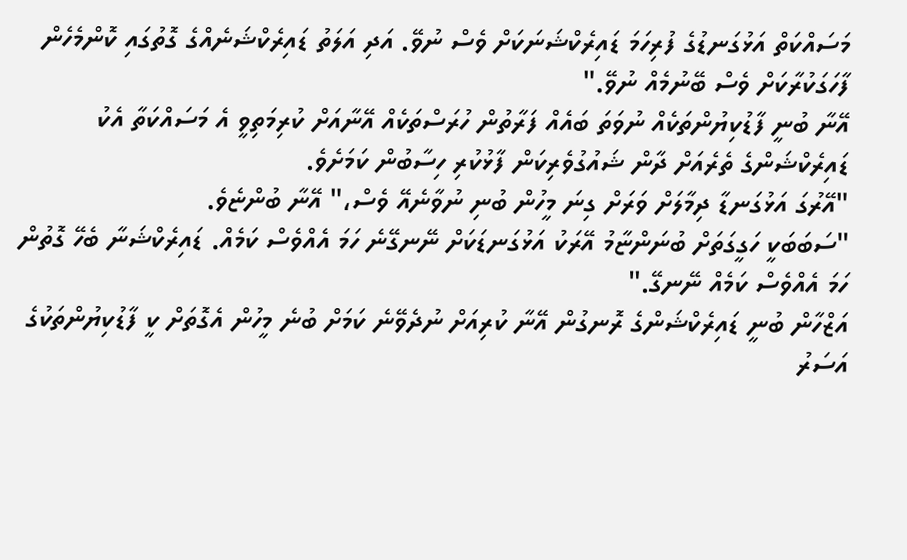މަސައްކަތް އަޅުގަނޑުގެ ފުރިހަމަ ޑައިރެކްޝަނަކަށް ވެސް ނުވޭ. އަދި އަލަތު ޑައިރެކްޝަނެއްގެ ގޮތުގައި ކޮންމެހެން ފާހަގަކުރާކަށް ވެސް ބޭނުމެއް ނުވޭ."
އޭނާ ބުނީ ފާޑުކިޔުންތަކެއް ނުވަތަ ބައެއް ފަރާތުން ހުރަސްތަކެއް އޭނާއަށް ކުރިމަތިވީ އެ މަސައްކަތާ އެކު ޑައިރެކްޝަންގެ ތެރެއަށް ދާން ޝައުގުވެރިކަން ފާޅުކުރި ހިސާބުން ކަމަށެވެ.
"އޭރުގަ އަޅުގަނޑާ ދިމާލަށް ވަރަށް ގިނަ މީހުން ބުނި ނުވާނެއޭ ވެސް،" އޭނާ ބުންޏެވެ.
"ސަބަބަކީ ހަގީގަތަށް ބުނަންޏާމު އޭރަކު އަޅުގަނޑަކަށް ނޭނގޭނެ ހަމަ އެއްވެސް ކަމެއް. ޑައިރެކްޝަނާ ބެހޭ ގޮތުން ހަމަ އެއްވެސް ކަމެއް ނޭނގޭ."
އަޒްހާން ބުނީ ޑައިރެކްޝަންގެ ރޮނގުން އޭނާ ކުރިއަށް ނުދެވޭނެ ކަމަށް ބުނެ މީހުން އެގޮތަށް ކީ ފާޑުކިޔުންތަކުގެ އަސަރު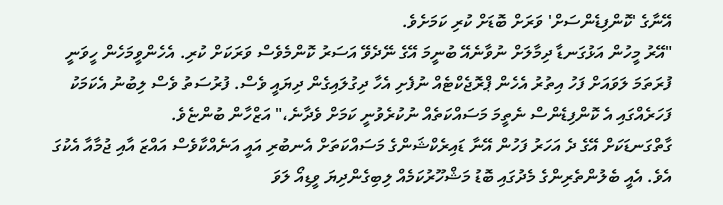އޭނާގެ 'ކޮންފިޑެންސަށް' ވަރަށް ބޮޑަށް ކުރި ކަމަށެވެ.
"އޭރު މީހުން އަޅުގަނޑާ ދިމާލަށް ނުވާނެއޭ ބުނީމަ އޭގެ ނޭދެވޭ އަސަރު ކޮންމެވެސް ވަރަކަށް ކުރި. އެހެންވީމަހެން ހީވަނީ ފުރަތަމަ ލަވައަށް ފަހު އިތުރު އެހެން ޕްރޮޖެކްޓެއް ނުފެށި އެހާ ދިގުލައިގެން ދިޔައީ ވެސް. ފުރުސަތު ވެސް ލިބުނު އެކަމަކު ފަހަރެއްގައި އެ ކޮންފިޑެންސް ނެތީމަ މަސައްކަތެއް ނުކުރެވުނީ ކަމަށް ވެދާނެ،" އަޒްހާން ބުންޏެވެ.
ގާތްގަނޑަކަށް އޭގެ ދެ އަހަރު ފަހުން އޭނާ ޑައިރެކްޝަންގެ މަސައްކަތަށް އެނބުރި އައީ އަނެއްކާވެސް އައްޒަ އާއި ޖުމާއާ އެކުގަ އެވެ. އެއީ ބެލުންތެރިންގެ މެދުގައި ބޮޑު މަޝްހޫރުކަމެއް ލިބިގެންދިޔަ ވީޑިއޯ ލަވަ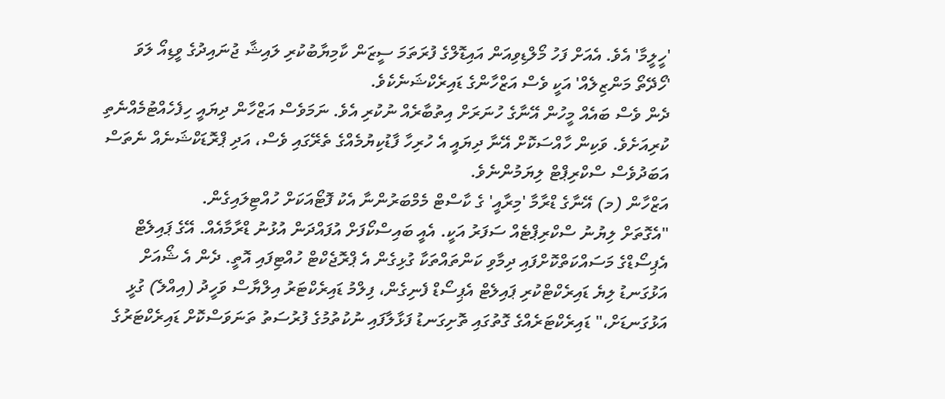'ހީލީމާ' އެވެ. އެއަށް ފަހު މޯލްޑިވިއަން އައިޑޮލްގެ ފުރަތަމަ ސީޒަން ކާމިޔާބުކުރި ލައިޝާ ޖުނައިދުގެ ވީޑިއޯ ލަވަ 'ހޯދޭތޯ މަންޒިލެއް' އަކީ ވެސް އަޒްހާންގެ ޑައިރެކްޝަނެކެވެ.
ދެން ވެސް ބައެއް މީހުން އޭނާގެ ހުނަރަށް އިތުބާރެއް ނުކުރި އެވެ. ނަމަވެސް އަޒްހާން ދިޔައީ ހިފެހެއްޓުމެއްނެތި ކުރިއަށެވެ. ވަކިން ހާއްސަކޮށް އޭނާ ދިޔައީ އެ ހުރިހާ ފާޑުކިޔުމެއްގެ ތެރޭގައި ވެސް، އަދި ޕްރޮޑަކްޝަނެއް ނެތަސް އަބަދުވެސް ސްކްރިޕްޓް ލިޔަމުންނެވެ.
އަޒްހާން (މ) އޭނާގެ ޑްރާމާ 'މިރާއީ' ގެ ކާސްޓް މެމްބަރުންނާ އެކު ފޮޓޯއަކަށް ހުއްޓިލައިގެން.
"އެގޮތަށް ލިޔުނު ސްކްރިޕްޓެއް ސަފަރު އަކީ. އެއީ ބައިސްކޯފަށް އުފައްދަން އުޅުނު ޑްރާމާއެއް. އޭގެ ޕައިލެޓް އެޕިސޯޑްގެ މަސައްކަތްކޮށްފައި ދިމާވި ކަންތައްތަކާ ގުޅިގެން އެ ޕްރޮޖެކްޓް ހުއްޓިފައި އޮތީ. ދެން އެ ޝޯއަށް އަޅުގަނޑު ލިޔެ ޑައިރެކްޓްކުރި ޕައިލެޓް އެޕިސޯޑް ފެނިގެން، ފިލްމު ޑައިރެކްޓަރު އިލްޔާސް ވަހީދު (އިއްލެ) ގުޅީ އަޅުގަނޑަށް،" ޑައިރެކްޓަރެއްގެ ގޮތުގައި ތޮށިގަނޑު ފަޅާލާފައި ނުކުތުމުގެ ފުރުސަތު ތަނަވަސްކޮށް ޑައިރެކްޓަރުގެ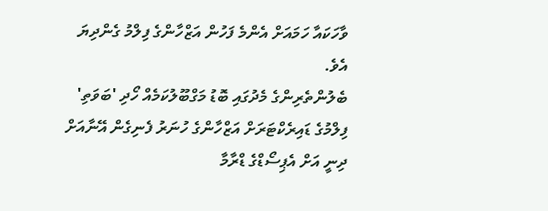ވާހަކައާ ހަމައަށް އެންމެ ފަހުން އަޒްހާންގެ ފިލްމު ގެންދިޔަ އެވެ.
ބެލުންތެރިންގެ މެދުގައި ބޮޑު މަގްބޫލުކަމެއް ހޯދި 'ބަވަތި' ފިލްމުގެ ޑައިރެކްޓަރަށް އަޒްހާންގެ ހުނަރު ފެނިގެން އޭނާއަށް ދިނީ އަށް އެޕިސޯޑްގެ ޑްރާމާ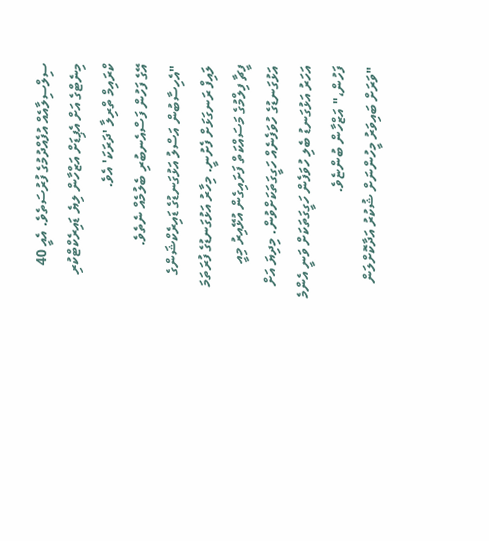ސިލްސިލާއެއް އުފެއްދުމުގެ ފުރުސަތެވެ. އެއީ 40 މިނެޓްގެ އަށް އެޕިޑަށް އަޒްހާން ލިޔެ ޑައިރެކްޓްކުރި ކްރައިމް ތްރިލާ 'ދަރަކަ' އެވެ.
އޭގެ ފަހުން ފަސްއެނބުރި ބެލުމެއް ނެތެވެ.
"އެހިސާބުން އަސްލު އަޅުގަނޑުގެ ޑައިރެކްޝަންގެ ލައިފް ރަނގަޅަށް ފެށުނީ. މިހާރު އަޅުގަނޑުގެ ފުރަތަމަ ފީޗާ ފިލްމުގެ މަސައްކަތް ފަށައިގެން އުޅޭއިރު މިއީ އަޅުގަނޑުގެ ހުވަފެނެއް ހަގީގަތަކަށްވުން. މިދިޔަ އަށް އަހަރު އަޅުގަނޑު ބެލި ހުވަފެން ހަގީގަތަކަށް ވަނީ އެންމެ ފަހުން،" އަޒްހާން ބުންޏެވެ.
"ވަރަށް ބައިވަރު މީހުންނަށް ޝުކުރު އަދާކޮށްލަން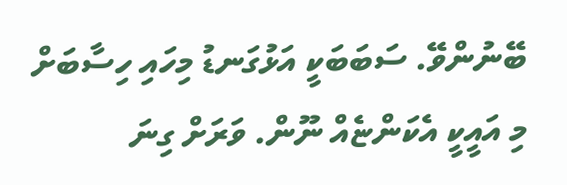ބޭނުންވޭ. ސަބަބަކީ އަޅުގަނޑު މިހައި ހިސާބަށް މި އައީކީ އެކަންޏެއް ނޫން. ވަރަށް ގިނަ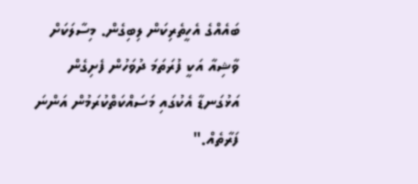ބައެއްގެ އެހީތެރިކަން ލިބިގެން. މިސާލަކަށް ވާޝިއާ އަކީ ފުރަތަމަ ދުވަހުން ފެށިގެން އަޅުގަނޑާ އެކުގައި މަސައްކަތްކުރަމުން އަންނަ ފަރާތެއް."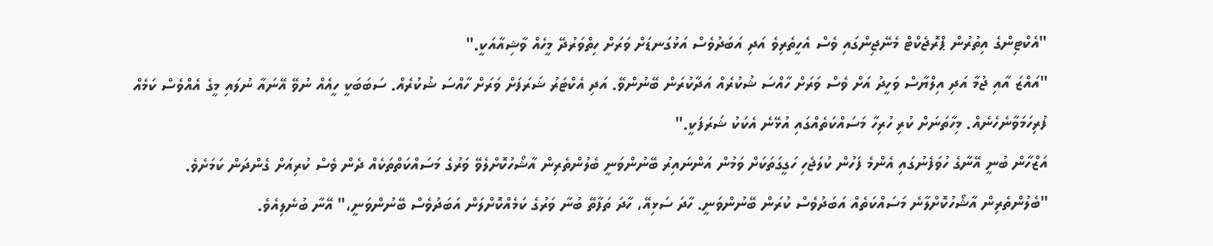"އެކްޓިންގެ އިތުރުން ޕްރޮޖެކްޓް މެނޭޖިންގައި ވެސް އެހީތެރިވެ އަދި އަބަދުވެސް އަޅުގަނޑަށް ވަރަށް ހިތްވަރުދޭ މީހެއް ވާޝިއާއަކީ."
"އައްޒަ އާއި ޖުމާ އަދި އިލްޔާސް ވަހީދު އަށް ވެސް ވަރަށް ހާއްސަ ޝުކުރެއް އަދާކުރަން ބޭނުންވޭ. އަދި އެކްޓަރު ޝަރަފަށް ވަރަށް ހާއްސަ ޝުކުރެއް. ސަބަބަކީ ހީއެއް ނުވޭ އޭނައާ ނުލައި މީގެ އެއްވެސް ކަމެއް ފުރިހަމަވާނެހެނެއް. މިހާތަނަށް ކުރި ހުރިހާ މަސައްކަތެއްގައި އުޅޭނެ އެކަކު ޝަރަފަކީ."
އަޒްހާން ބުނީ އޭނާގެ ހުވަފެނުގައި އެންމެ ފަހުން ކުލަޖެހި ހަގީގަތަކަށް ވަމުން އަންނައިރު ބޭނުންވަނީ ބެލުންތެރިން އާޝޯހުކޮށްލެވޭ ވަރުގެ މަސައްކަތްތަކެއް ދެން ވެސް ކުރިއަށް ގެންދަން ކަމަށެވެ.
"ބެލުންތެރިން އާޝޯހުކޮށްލާނެ މަސައްކަތެއް އަބަދުވެސް ކުރަން ބޭނުންވަނީ. ހާދަ ސަޅިއޭ، ހާދަ ތަފާތޭ ބުނާ ވަރުގެ ކަމެއްކޮށްލަން އަބަދުވެސް ބޭނުންވަނީ،" އޭނާ ބުނެލިއެވެ.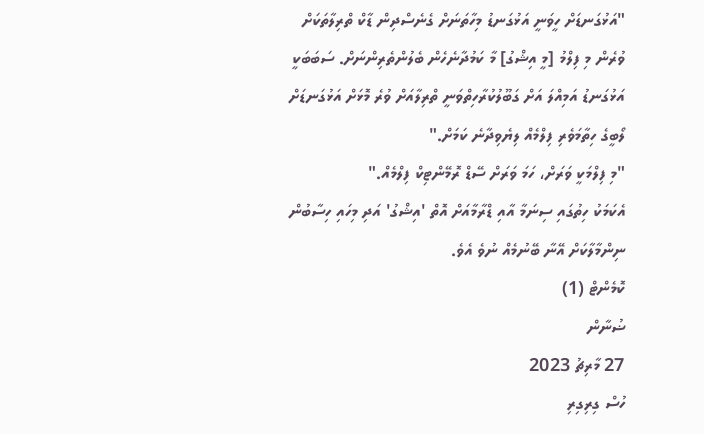"އަޅުގަނޑަށް ހީވަނީ އަޅުގަނޑު މިހާތަނަށް ގެނެސްދިން ޑާކް ތްރިލާތަކަށް ވުރެން މި ފިލްމު [މީ އިޝްގު] މާ ކަމުދާނެހެން ބެލުންތެރިންނަށް. ސަބަބަކީ އަޅުގަނޑު އަމިއްލަ އަށް ގަބޫލުކުރާހިތްވަނީ ތްރިލާއަށް ވުރެ މޮޅަށް އަޅުގަނޑަށް ލޯބީގެ ހިތާމަވެރި ފިލްމެއް ލިޔެވިދާނެ ކަމަށް."
"މި ފިލްމަކީ ވަރަށް، ހަމަ ވަރަށް ސޭޑް ރޮމޭންޓިކް ފިލްމެއް."
އެކަމަކު ހިތުގައި ސިނަމާ އާއި ޑްރާމާއަށް އޮތް 'އިޝްގު' އަދި މިހައި ހިސާބުން ނިންމާލާކަށް އޭނާ ބޭނުމެއް ނުވެ އެވެ.
ކޮމެންޓް (1)
ޟުނާން
27 މާރިޗު 2023
ހުސް ގިރިގިރި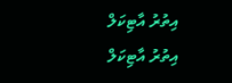އިތުރު އާޓިކަލް
އިތުރު އާޓިކަލް